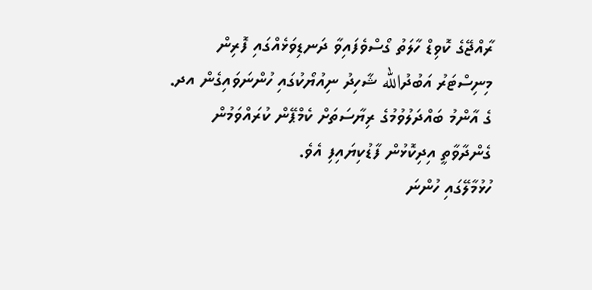ރާއްޖޭގެ ކޮވިޑް ހާލަތު ގޯސްވެފައިވާ ދަނޑިވަޅެއްގައި ފޮރިން މިނިސްޓަރު އަބުދުالله ޝާހިދު ނިއުޔޯކުގައި ހުންނަވައިގެން އދ. ގެ އާންމު ބައްދަލުވުމުގެ ރިޔާސަތަށް ކެމްޕޭން ކުރައްވަމުން ގެންދާވާތީ އިދިކޮޅުން ފާޑުކިޔައިފި އެވެ.
ހުޅުމާލޭގައި ހުންނަ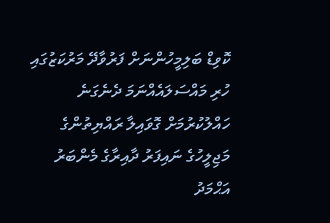ކޮވިޑް ބަލިމީހުންނަށް ފަރުވާދޭ މަރުކަޒުގައި ހުރި މައްސަލައެއްނަމަ ދެނެގަނެ ހައްލުކުރުމަށް ގޮވައިލާ ރައްޔިތުންގެ މަޖިލީހުގެ ނައިފަރު ދާއިރާގެ މެންބަރު އަޙްމަދު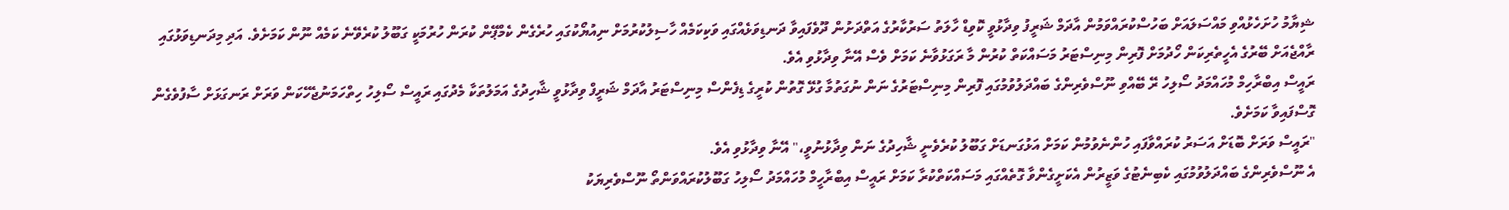ޝިޔާމު ހުށަހެޅުއްވި މައްސަލައަށް ބަހުސްކުރައްވަމުން އާދަމް ޝަރީފު ވިދާޅުވީ ކޮވިޑް ހާލަތު ސަރުކާރުގެ އަތްދަށުން ދޫވެފައިވާ ދަނޑިވަޅެއްގައި ވަކިކަމެއް ހާސިލުކުރުމަށް ނިއުޔޯކުގައި ހުރެގެން ކެމްޕޭން ކުރަން ހުރުމަކީ ގަބޫލު ކުރެވޭނެ ކަމެއް ނޫން ކަމަށެވެ. އަދި މިދަނޑިވަޅުގައި ރާއްޖެއަށް ބޭރުގެ އެހީތެރިކަން ހޯދުމަށް ފޮރިން މިނިސްޓަރު މަސައްކަތް ކުރުން މާ ރަގަޅުވާނެ ކަމަށް ވެސް އޭނާ ވިދާޅުވި އެވެ.
ރައީސް އިބްރާހިމް މުހައްމަދު ސޯލިހު ރޭ ބޭއްވި ނޫސްވެރިންގެ ބައްދަލުވުމުގައި ފޮރިން މިނިސްޓަރުގެ ނަން ނުގަތުމާ ގުޅޭ ގޮތުން ކުރީގެ ޑިފެންސް މިނިސްޓަރު އާދަމް ޝަރީފް ވިދާޅުވީ ޝާހިދުގެ އަމަލުތަކާ މެދުގައި ރައީސް ސޯލިހު ހިތްހަމަނުޖެހޭކަން ވަރަށް ރަނގަޅަށް ސާފުވެގެން ގޮސްފައިވާ ކަމަށެވެ.
"ރައީސް ވަރަށް ބޮޑަށް އަސަރު ކުރައްވާފައި ހުންނެވުމުން ކަމަށް އަޅުގަނޑަށް ގަބޫލު ކުރެވެނީ ޝާހިދުގެ ނަން ވިދާޅުނުވީ،" އޭނާ ވިދާޅުވި އެވެ.
އެ ނޫސްވެރިންގެ ބައްދަލުވުމުގައި ކެބިނެޓުގެ ވަޒީރުން އެކަށީގެންވާ ގޮތެއްގައި މަސައްކަތްކުރާ ކަމަށް ރައީސް އިބްރާހީމް މުހައްމަދު ސޯލިހު ގަބޫލުކުރައްވަންތޯ ނޫސްވެރިޔަކު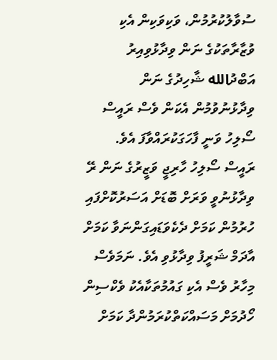ސުވާލުކުރުމުން، ވަކިވަކިން އެކި ވުޒާރާތަކުގެ ނަން ވިދާޅުވިއިރު އަބްދުالله ޝާހިދުގެ ނަން ވިދާޅުނުވުމުން އެކަން ވެސް ރައީސް ސޯލިހު ވަނީ ފާހަގަކުރައްވާފަ އެވެ.
ރައީސް ސޯލިހު ހާރިޖީ ވަޒީރުގެ ނަން ރޭ ވިދާޅުނުވީ ވަރަށް ބޮޑަށް އަސަރުކޮށްފައި ހުރުމުން ކަމަށް ދެކެވަޑައިގަންނަވާ ކަމަށް އާދަމް ޝަރީފު ވިދާޅުވި އެވެ. ނަމަވެސް މިހާރު ވެސް އެކި ގައުމުތަކާއެކު ވެކްސިން ހޯދުމަށް މަސައްކަތްކުރަމުންދާ ކަމަށް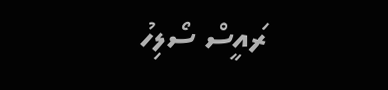ރައީސް ސޯލިހު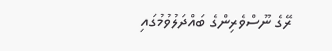ރޭގެ ނޫސްވެރިންގެ ބައްދަލުވުމުގައި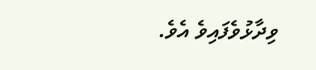ވިދާޅުވެފައިވެ އެވެ.